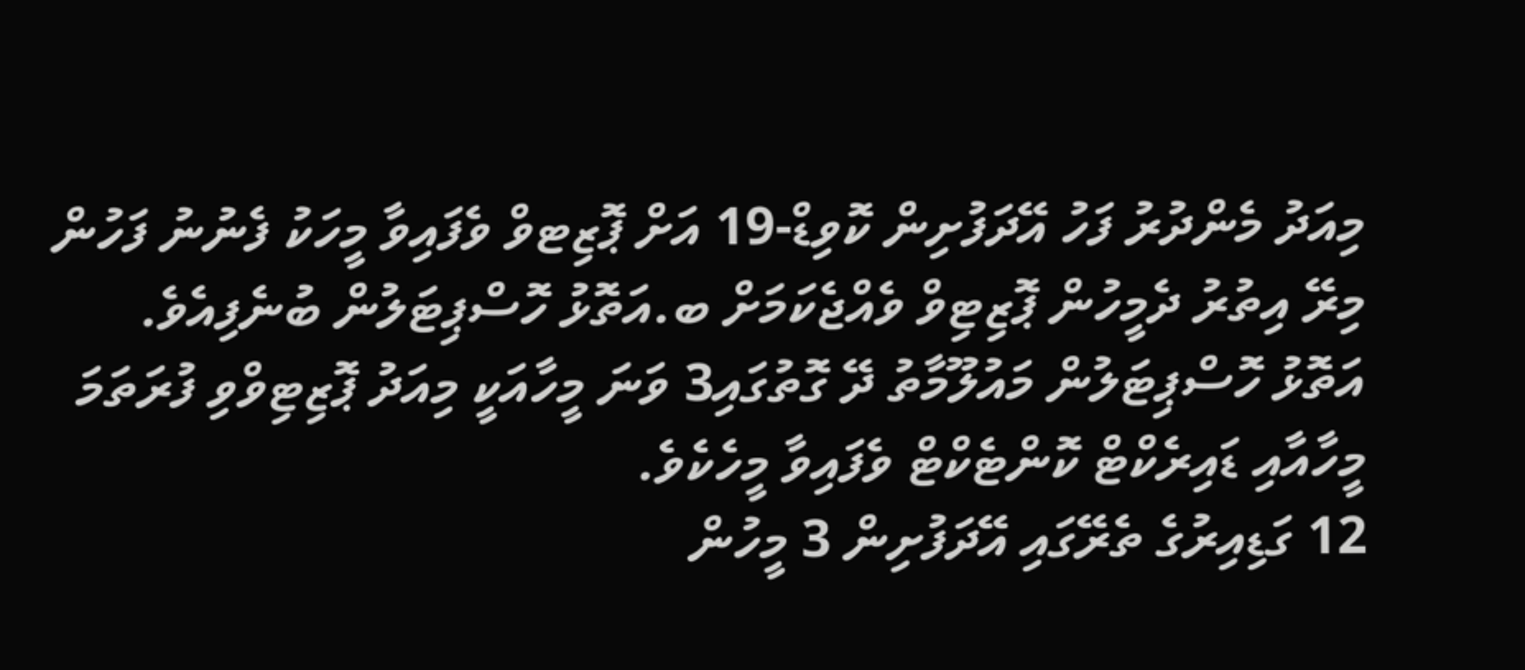މިއަދު މެންދުރު ފަހު އޭދަފުށިން ކޮވިޑް-19 އަށް ޕޮޒިޓވް ވެފައިވާ މީހަކު ފެނުނު ފަހުން މިރޭ އިތުރު ދެމީހުން ޕޮޒިޓިވް ވެއްޖެކަމަށް ބ.އަތޮޅު ހޮސްޕިޓަލުން ބުނެފިއެވެ.
އަތޮޅު ހޮސްޕިޓަލުން މައުލޫމާތު ދޭ ގޮތުގައި3 ވަނަ މީހާއަކީ މިއަދު ޕޮޒިޓިވްވި ފުރަތަމަ މީހާއާއި ޑައިރެކްޓް ކޮންޓެކްޓް ވެފައިވާ މީހެކެވެ.
12 ގަޑިއިރުގެ ތެރޭގައި އޭދަފުށިން 3 މީހުން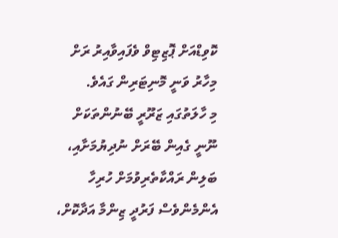ކޮވިޑްއަށް ޕޮޒިޓިވް ވެފައިވާއިރު ރަށް މިހާރު ވަނީ މޮނިޓަރިން ގައެވެ.
މި ހާލަތުގައި ޒަރޫރީ ބޭނުންތަކަށް ނޫނީ ގެއިން ބޭރަށް ނުދިޔުމަށާއި، ބަލިން ރައްކާތެރިވުމަށް ހުރިހާ އެންމެންވެސް ފަރުދީ ޒިންމާ އަދާކޮށް،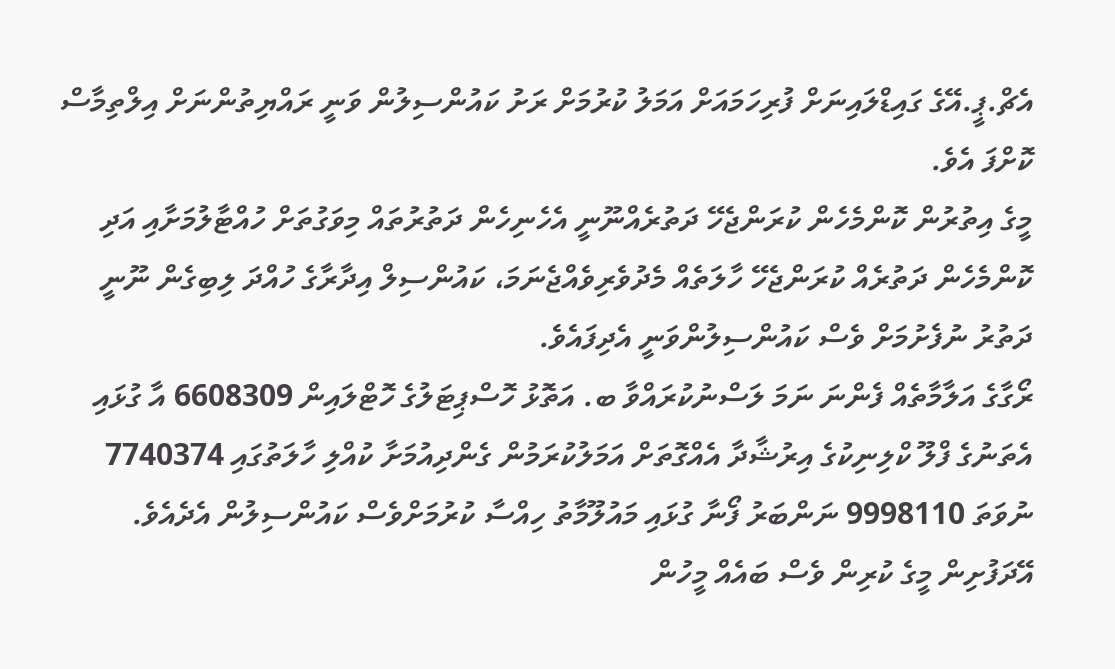އެޗް.ޕީ.އޭގެ ގައިޑްލައިނަށް ފުރިހަމައަށް އަމަލު ކުރުމަށް ރަށު ކައުންސިލުން ވަނީ ރައްޔިތުންނަށް އިލްތިމާސް ކޮށްފަ އެވެ.
މީގެ އިތުރުން ކޮންމެހެން ކުރަންޖެހޭ ދަތުރެއްނޫނީ އެހެނިހެން ދަތުރުތައް މިވަގުތަށް ހުއްޓާލުމަށާއި އަދި ކޮންމެހެން ދަތުރެއް ކުރަންޖެހޭ ހާލަތެއް މެދުވެރިވެއްޖެނަމަ، ކައުންސިލް އިދާރާގެ ހުއްދަ ލިބިގެން ނޫނީ ދަތުރު ނުފެށުމަށް ވެސް ކައުންސިލުންވަނީ އެދިފައެވެ.
ރޯގާގެ އަލާމާތެއް ފެންނަ ނަމަ ލަސްނުކުރައްވާ ބ. އަތޮޅު ހޮސްޕިޓަލުގެ ހޮޓްލައިން 6608309 އާ ގުޅައި އެތަނުގެ ފްލޫ ކްލިނިކުގެ އިރުޝާދާ އެއްގޮތަށް އަމަލުކުރަމުން ގެންދިއުމަށާ ކުއްލި ހާލަތުގައި 7740374 ނުވަތަ 9998110 ނަންބަރު ފޯނާ ގުޅައި މައުލޫމާތު ހިއްސާ ކުރުމަށްވެސް ކައުންސިލުން އެދެއެވެ.
އޭދަފުށިން މީގެ ކުރިން ވެސް ބައެއް މީހުން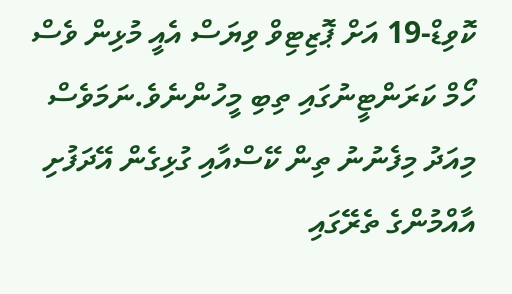ކޮވިޑް-19 އަށް ޕޮޒިޓިވް ވިޔަސް އެއީ މުޅިން ވެސް ހޯމް ކަރަންޓީނުގައި ތިބި މީހުންނެވެ.ނަމަވެސް މިއަދު މިފެނުނު ތިން ކޭސްއާއި ގުޅިގެން އޭދަފުށި އާއްމުންގެ ތެރޭގައި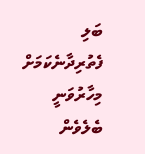ބަލި ފެތުރިދާނެކަމަށް މިހާރުވަނީ ބެލެވެން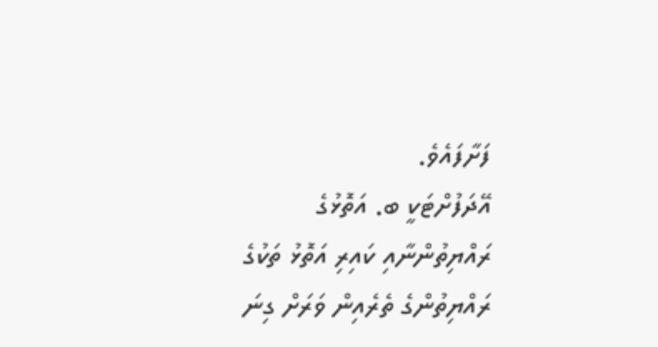ފަށާފައެވެ.
އޭދަފުށްޓަކީ ބ. އަތޮޅުގެ ރައްޔިތުންނާއި ކައިރި އަތޮޅު ތަކުގެ ރައްޔިތުންގެ ތެރެއިން ވަރަށް ގިނަ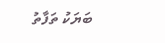ބަޔަކު ތަފާތު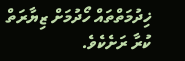ޚިދުމަތްތައް ހޯދުމަށް ޒިޔާރަތް ކުރާ ރަށެކެވެ.